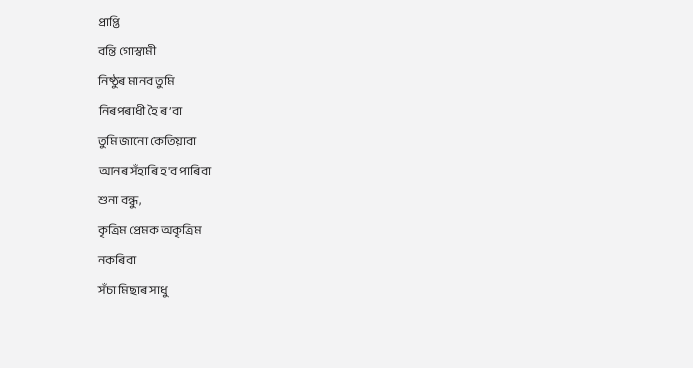প্ৰাপ্তি
বন্তি গোস্বামী
নিষ্ঠুৰ মানব তুমি
নিৰপৰাধী হৈ ৰ’বা
তুমি জানো কেতিয়াবা
আনৰ সঁহাৰি হ'ব পাৰিবা
শুনা বন্ধু,
কৃত্ৰিম প্ৰেমক অকৃত্ৰিম
নকৰিবা
সঁচা মিছাৰ সাধু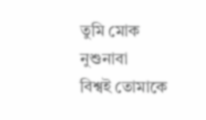তুমি মোক নুশুনাবা
বিশ্বই তোমাকে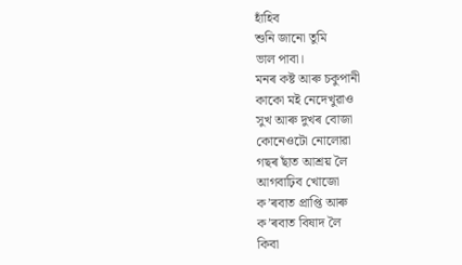হাঁহিব
শুনি জানো তুমি
ভাল পাবা।
মনৰ কষ্ট আৰু চকুপানী
কাকো মই নেদেখুৱাও
সুখ আৰু দুখৰ বোজা
কোনেওটো নোলোৱা
গছৰ ছাঁত আশ্ৰয় লৈ
আগবাঢ়িব খোজো
ক’ৰবাত প্ৰাপ্তি আৰু
ক’ৰবাত বিষাদ লৈ
কিবা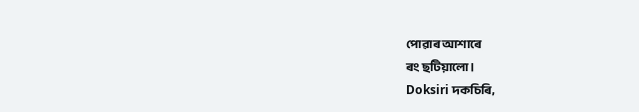পোৱাৰ আশাৰে
ৰং ছটিয়ালো।
Doksiri দকচিৰি,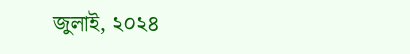জুলাই, ২০২৪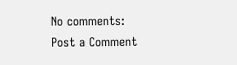No comments:
Post a Comment